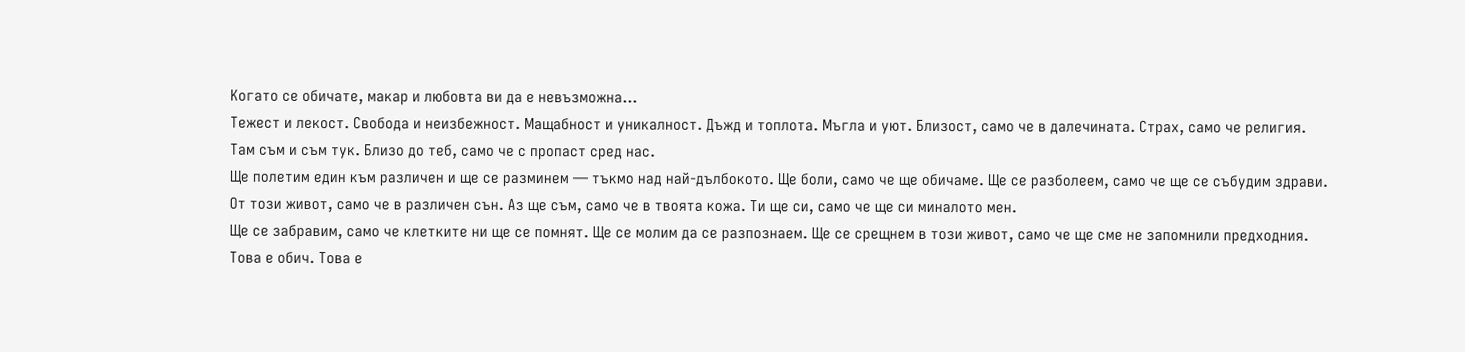Когато се обичате, макар и любовта ви да е невъзможна…
Тежест и лекост. Свобода и неизбежност. Мащабност и уникалност. Дъжд и топлота. Мъгла и уют. Близост, само че в далечината. Страх, само че религия.
Там съм и съм тук. Близо до теб, само че с пропаст сред нас.
Ще полетим един към различен и ще се разминем — тъкмо над най-дълбокото. Ще боли, само че ще обичаме. Ще се разболеем, само че ще се събудим здрави.
От този живот, само че в различен сън. Аз ще съм, само че в твоята кожа. Ти ще си, само че ще си миналото мен.
Ще се забравим, само че клетките ни ще се помнят. Ще се молим да се разпознаем. Ще се срещнем в този живот, само че ще сме не запомнили предходния.
Това е обич. Това е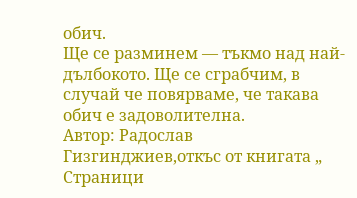обич.
Ще се разминем — тъкмо над най-дълбокото. Ще се сграбчим, в случай че повярваме, че такава обич е задоволителна.
Автор: Радослав Гизгинджиев,откъс от книгата „ Страници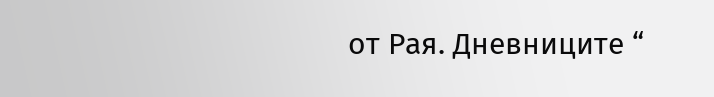от Рая. Дневниците “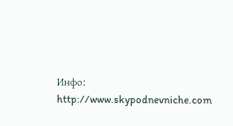Инфо: http://www.skypodnevniche.com